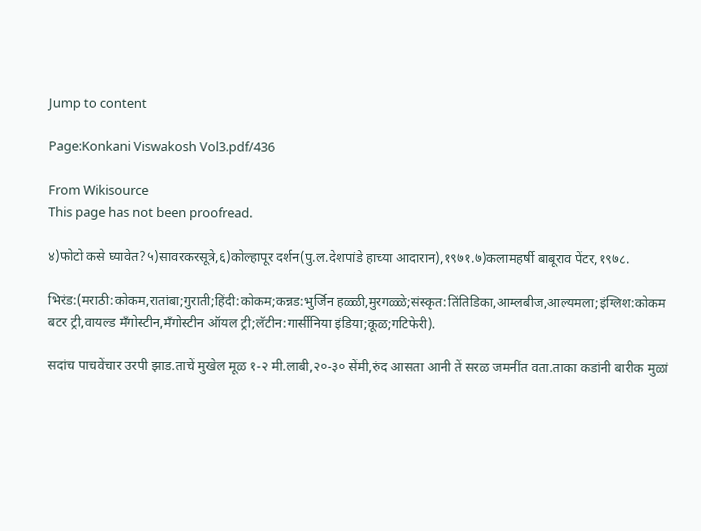Jump to content

Page:Konkani Viswakosh Vol3.pdf/436

From Wikisource
This page has not been proofread.

४)फोटो कसे घ्यावेत?५)सावरकरसूत्रे,६)कोल्हापूर दर्शन(पु.ल.देशपांडे हाच्या आदारान),१९७१.७)कलामहर्षी बाबूराव पेंटर,१९७८.

भिरंड:(मराठी:कोकम,रातांबा;गुराती;हिंदी:कोकम;कन्नड:भुर्जिन हळ्ळी,मुरगळ्ळे;संस्कृत:तिंतिडिका,आम्लबीज,आल्यमला;इंग्लिश:कोकम बटर ट्री,वायल्ड मॅंगोस्टीन,मॅंगोस्टीन ऑयल ट्री;लॅटीन:गार्सीनिया इंडिया;कूळ;गटिफेरी).

सदांच पाचवेंचार उरपी झाड.ताचें मुखेल मूळ १-२ मी.लाबी,२०-३० सेंमी,रुंद आसता आनी तें सरळ जमनींत वता.ताका कडांनी बारीक मुळां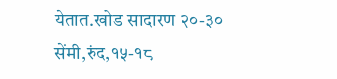येतात.खोड सादारण २०-३० सेंमी,रुंद,१५-१८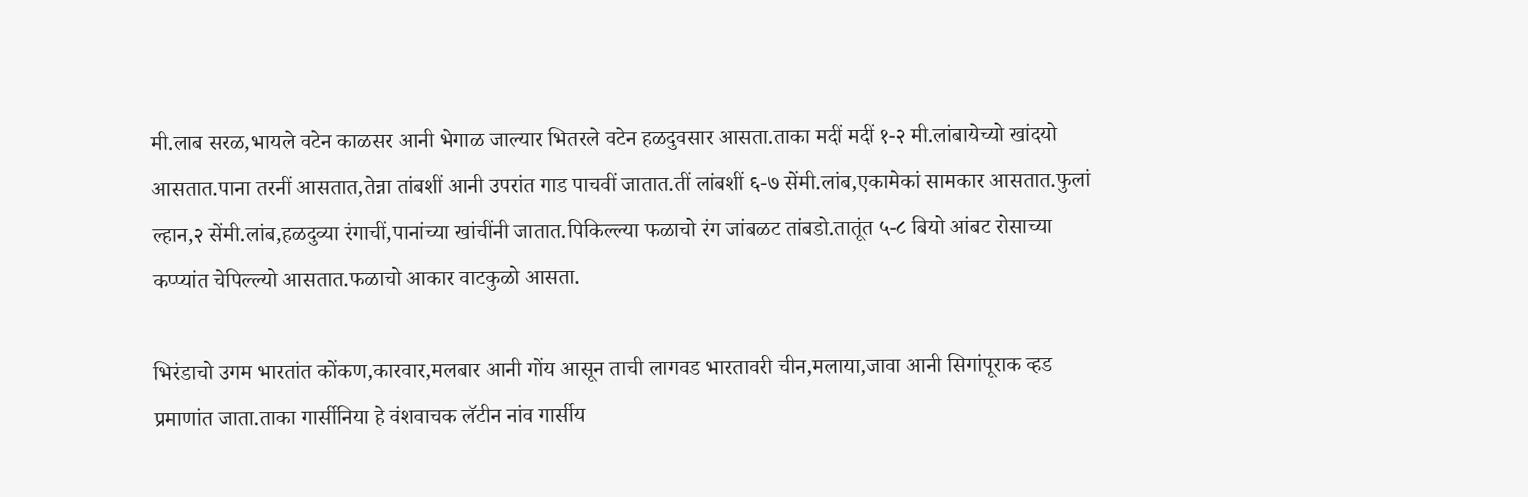मी.लाब सरळ,भायले वटेन काळसर आनी भेगाळ जाल्यार भितरले वटेन हळदुवसार आसता.ताका मदीं मदीं १-२ मी.लांबायेच्यो खांदयो आसतात.पाना तरनीं आसतात,तेन्ना तांबशीं आनी उपरांत गाड पाचवीं जातात.तीं लांबशीं ६-७ सेंमी.लांब,एकामेकां सामकार आसतात.फुलां ल्हान,२ सेंमी.लांब,हळदुव्या रंगाचीं,पानांच्या खांचींनी जातात.पिकिल्ल्या फळाचो रंग जांबळट तांबडो.तातूंत ५-८ बियो आंबट रोसाच्या कप्प्यांत चेपिल्ल्यो आसतात.फळाचो आकार वाटकुळो आसता.

भिरंडाचो उगम भारतांत कोंकण,कारवार,मलबार आनी गोंय आसून ताची लागवड भारतावरी चीन,मलाया,जावा आनी सिगांपूराक व्हड प्रमाणांत जाता.ताका गार्सीनिया हे वंशवाचक लॅटीन नांव गार्सीय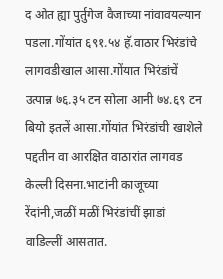द ओत ह्या पुर्तुगेज वैजाच्या नांवावयल्यान पडला.गोंयांत ६९१.५४ हॅ.वाठार भिरंडांचे लागवडीखाल आसा.गोंयात भिरंडांचें उत्पान्न ७६.३५ टन सोला आनी ७४.६९ टन बियो इतलें आसा.गोंयांत भिरंडांची खाशेले पद्दतीन वा आरक्षित वाठारांत लागवड केल्ली दिसना.भाटांनी काजूच्या रेंदांनी,जळीं मळीं भिरंडांचीं झाडां वाडिल्लीं आसतात.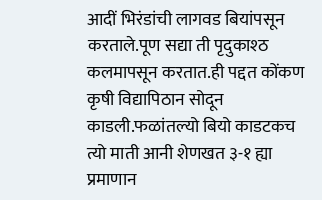आदीं भिरंडांची लागवड बियांपसून करताले.पूण सद्या ती पृदुकाश्ठ कलमापसून करतात.ही पद्दत कोंकण कृषी विद्यापिठान सोदून काडली.फळांतल्यो बियो काडटकच त्यो माती आनी शेणखत ३-१ ह्या प्रमाणान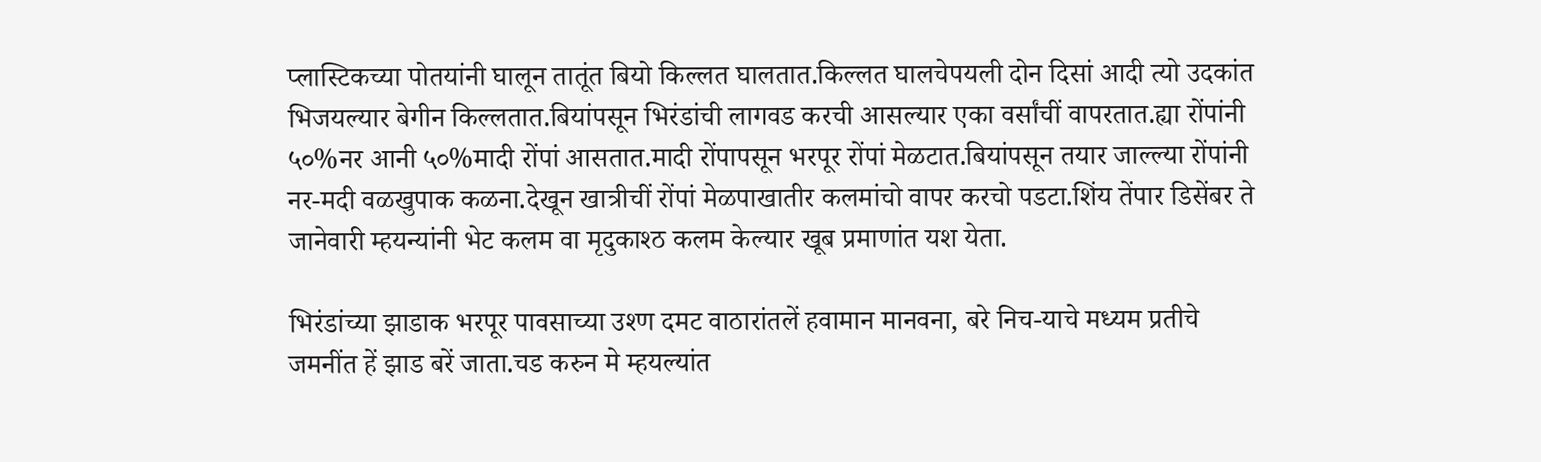प्लास्टिकच्या पोतयांनी घालून तातूंत बियो किल्लत घालतात.किल्लत घालचेपयली दोन दिसां आदी त्यो उदकांत भिजयल्यार बेगीन किल्लतात.बियांपसून भिरंडांची लागवड करची आसल्यार एका वर्सांचीं वापरतात.ह्या रोंपांनी ५०%नर आनी ५०%मादी रोंपां आसतात.मादी रोंपापसून भरपूर रोंपां मेळटात.बियांपसून तयार जाल्ल्या रोंपांनी नर-मदी वळखुपाक कळना.देखून खात्रीचीं रोंपां मेळपाखातीर कलमांचो वापर करचो पडटा.शिंय तेंपार डिसेंबर ते जानेवारी म्हयन्यांनी भेट कलम वा मृदुकाश्ठ कलम केल्यार खूब प्रमाणांत यश येता.

भिरंडांच्या झाडाक भरपूर पावसाच्या उश्ण दमट वाठारांतलें हवामान मानवना, बरे निच-याचे मध्यम प्रतीचे जमनींत हें झाड बरें जाता.चड करुन मे म्हयल्यांत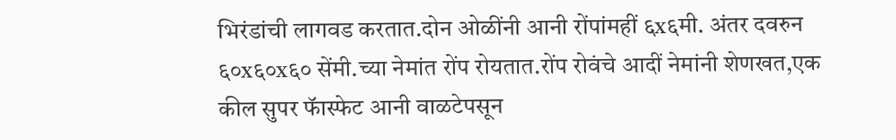भिरंडांची लागवड करतात.दोन ओळींनी आनी रोंपांमहीं ६x६मी. अंतर दवरुन ६०x६०x६० सेंमी.च्या नेमांत रोंप रोयतात.रोंप रोवंचे आदीं नेमांनी शेणखत,एक कील सुपर फॅास्फेट आनी वाळटेपसून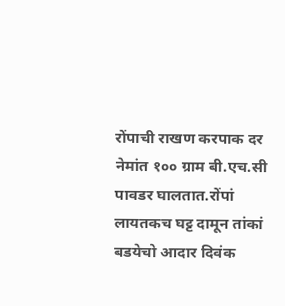रोंपाची राखण करपाक दर नेमांत १०० ग्राम बी.एच.सी पावडर घालतात.रोंपां लायतकच घट्ट दामून तांकां बडयेचो आदार दिवंक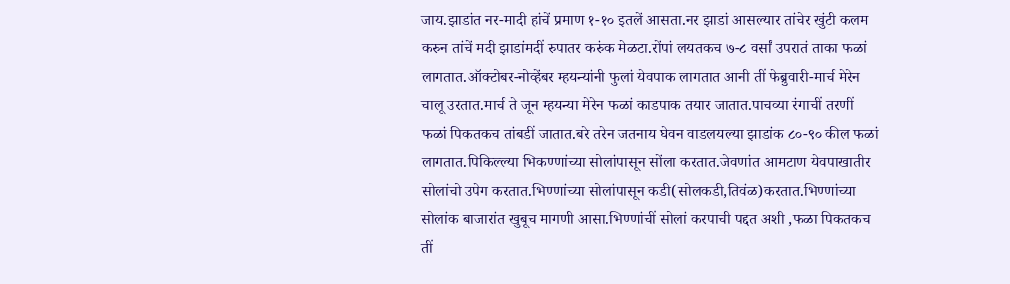जाय.झाडांत नर-मादी हांचें प्रमाण १-१० इतलें आसता.नर झाडां आसल्यार तांचेर खुंटी कलम करुन तांचें मदी झाडांमदीं रुपातर करुंक मेळटा.रोंपां लयतकच ७-८ वर्सां उपरातं ताका फळां लागतात.ऑक्टोबर-नोव्हेंबर म्हयन्यांनी फुलां येवपाक लागतात आनी तीं फेब्रुवारी-मार्च मेरेन चालू उरतात.मार्च ते जून म्हयन्या मेरेन फळां काडपाक तयार जातात.पाचव्या रंगाचीं तरणीं फळां पिकतकच तांबडीं जातात.बरे तरेन जतनाय घेवन वाडलयल्या झाडांक ८०-९० कील फळां लागतात.पिकिल्ल्या भिकण्णांच्या सोलांपासून सोंला करतात.जेवणांत आमटाण येवपाखातीर सोलांचो उपेग करतात.भिण्णांच्या सोलांपासून कडी(सोलकडी,तिवंळ)करतात.भिण्णांच्या सोलांक बाजारांत खुबूच मागणी आसा.भिण्णांचीं सोलां करपाची पद्दत अशी ,फळा पिकतकच तीं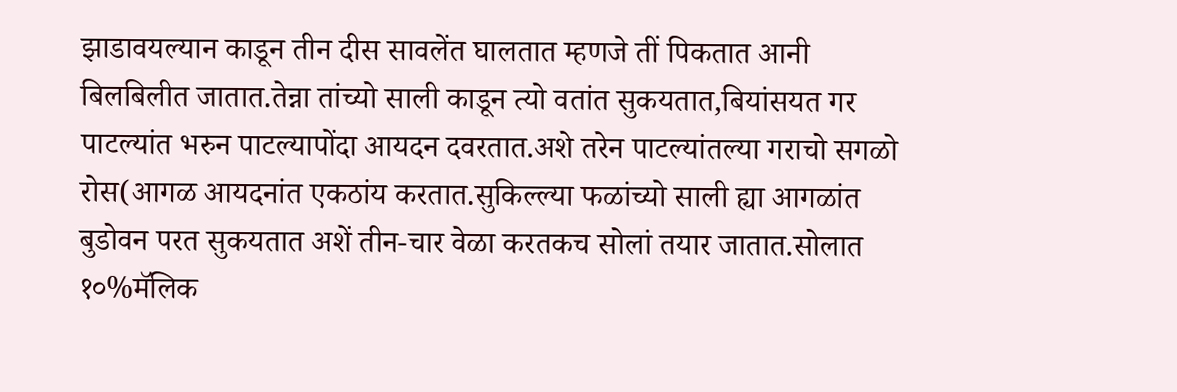झाडावयल्यान काडून तीन दीस सावलेंत घालतात म्हणजे तीं पिकतात आनी बिलबिलीत जातात.तेन्ना तांच्यो साली काडून त्यो वतांत सुकयतात,बियांसयत गर पाटल्यांत भरुन पाटल्यापोंदा आयदन दवरतात.अशे तरेन पाटल्यांतल्या गराचो सगळो रोस(आगळ आयदनांत एकठांय करतात.सुकिल्ल्या फळांच्यो साली ह्या आगळांत बुडोवन परत सुकयतात अशें तीन-चार वेळा करतकच सोलां तयार जातात.सोलात १०%मॅलिक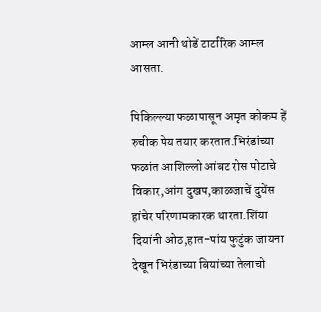आम्ल आनी थोडें टार्टारिक आम्ल आसता.

पिकिल्ल्या फळापासून अमृत कोकम हें रुचीक पेय तयार करतात.भिरंडांच्या फळांत आशिल्लो आंबट रोस पोटाचे विकार,आंग दुखप,काळजाचें दुयेंस हांचेर परिणामकारक थारता.शिंया दियांनी ओठ,हात-पांय फुटुंक जायना देखून भिरंडाच्या बियांच्या तेलाचो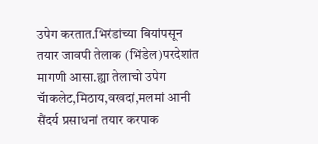उपेग करतात.भिरंडांच्या बियांपसून तयार जावपी तेलाक (भिंडेल)परदेशांत मागणी आसा.ह्या तेलाचो उपेग चॅाकलेट,मिठाय,वखदां,मलमां आनी सैंदर्य प्रसाधनां तयार करपाक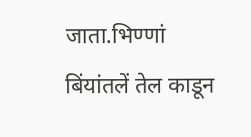जाता.भिण्णां बिंयांतलें तेल काडून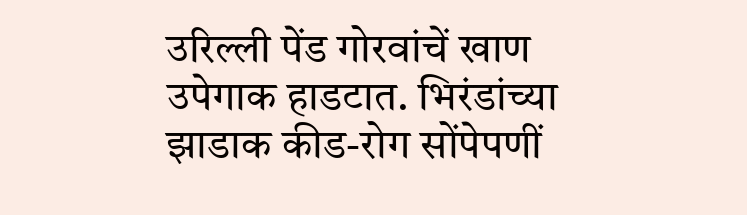उरिल्ली पेंड गोरवांचें खाण उपेगाक हाडटात. भिरंडांच्या झाडाक कीड-रोग सोंपेपणीं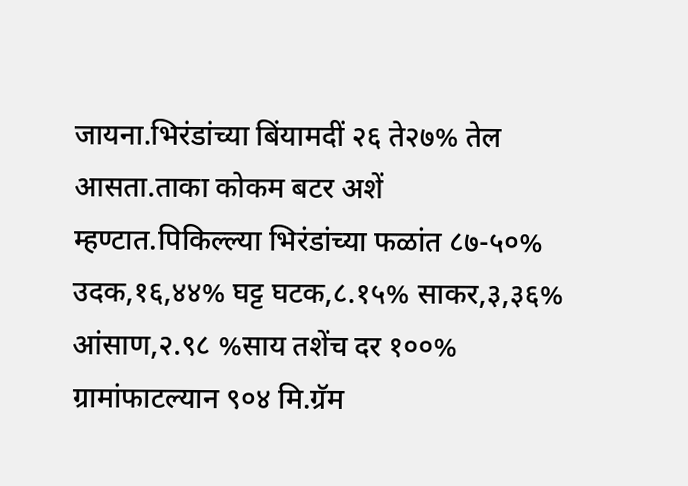जायना.भिरंडांच्या बिंयामदीं २६ ते२७% तेल आसता.ताका कोकम बटर अशें म्हण्टात.पिकिल्ल्या भिरंडांच्या फळांत ८७-५०% उदक,१६,४४% घट्ट घटक,८.१५% साकर,३,३६% आंसाण,२.९८ %साय तशेंच दर १००% ग्रामांफाटल्यान ९०४ मि.ग्रॅम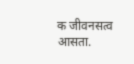क जीवनसत्व आसता.